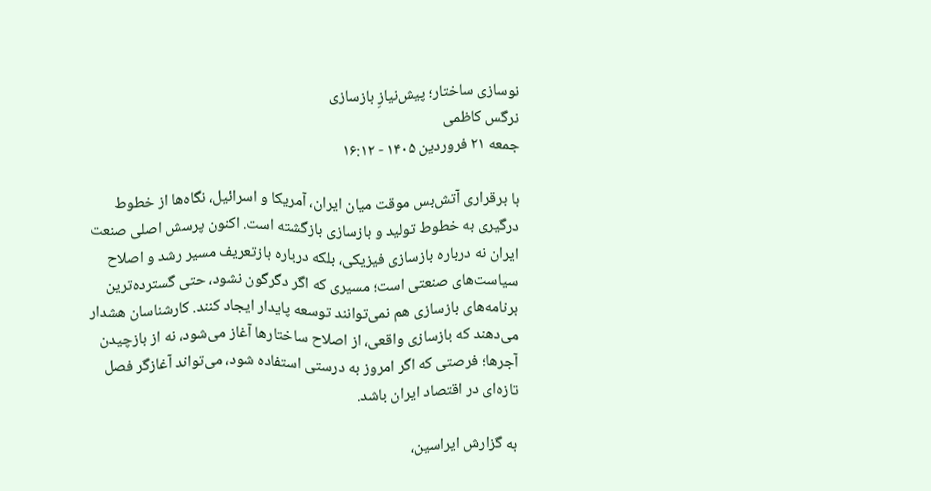نوسازی ساختار؛ پیش‌نیازِ بازسازی
نرگس کاظمی
جمعه ۲۱ فروردین ۱۴۰۵ - ۱۶:۱۲

با برقراری آتش‌بس موقت میان ایران، آمریکا و اسرائیل، نگاه‌ها از خطوط درگیری به خطوط تولید و بازسازی بازگشته است. اکنون پرسش اصلی صنعت ایران نه درباره بازسازی فیزیکی، بلکه درباره بازتعریف مسیر رشد و اصلاح سیاست‌های صنعتی است؛ مسیری که اگر دگرگون نشود، حتی گسترده‌ترین برنامه‌های بازسازی هم نمی‌توانند توسعه پایدار ایجاد کنند. کارشناسان هشدار می‌دهند که بازسازی واقعی، از اصلاح ساختارها آغاز می‌شود، نه از بازچیدن آجرها؛ فرصتی که اگر امروز به درستی استفاده شود، می‌تواند آغازگر فصل تازه‌ای در اقتصاد ایران باشد.

به گزارش ایراسین،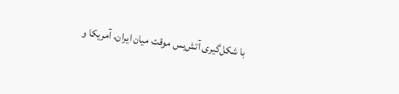با شکل‌گیری آتش‌بس موقت میان ایران، آمریکا و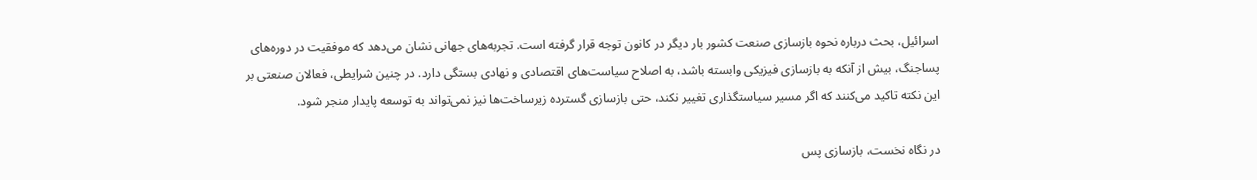اسرائیل، بحث درباره نحوه بازسازی صنعت کشور بار دیگر در کانون توجه قرار گرفته است. تجربه‌های جهانی نشان می‌دهد که موفقیت در دوره‌های پساجنگ، بیش از آنکه به بازسازی فیزیکی وابسته باشد، به اصلاح سیاست‌های اقتصادی و نهادی بستگی دارد. در چنین شرایطی، فعالان صنعتی بر این نکته تاکید می‌کنند که اگر مسیر سیاستگذاری تغییر نکند، حتی بازسازی گسترده زیرساخت‌ها نیز نمی‌تواند به توسعه پایدار منجر شود.

در نگاه نخست، بازسازی پس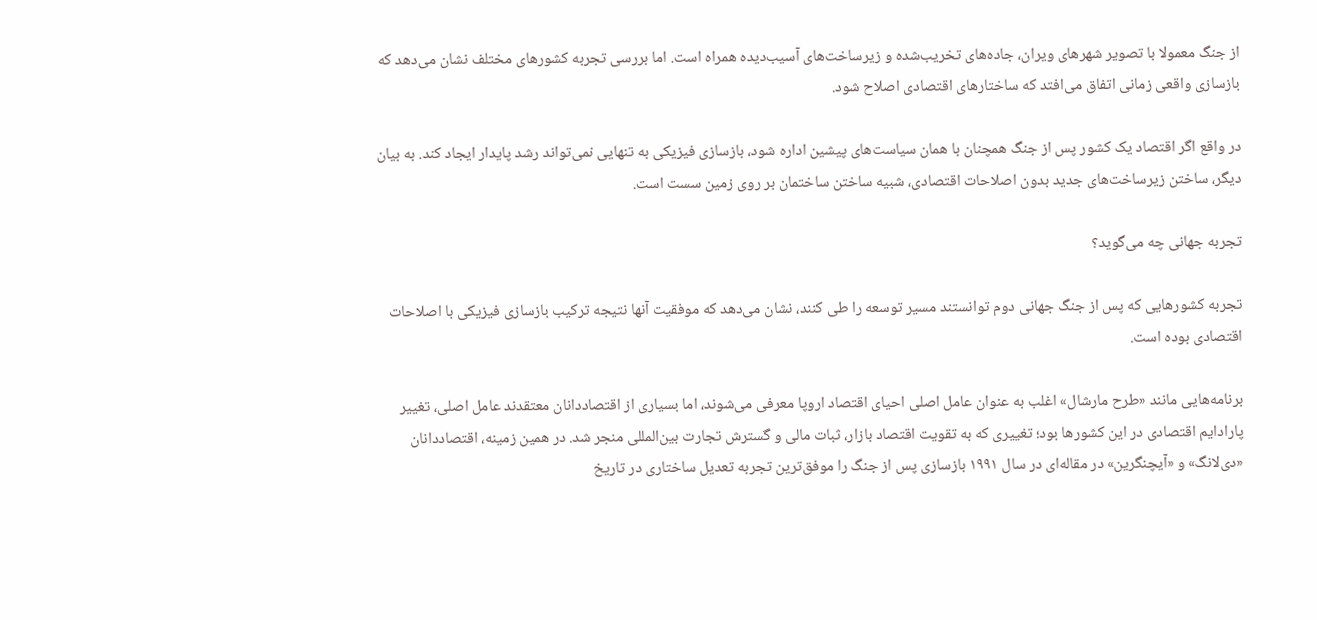از جنگ معمولا با تصویر شهرهای ویران، جاده‌های تخریب‌شده و زیرساخت‌های آسیب‌دیده همراه است. اما بررسی تجربه کشورهای مختلف نشان می‌دهد که بازسازی واقعی زمانی اتفاق می‌افتد که ساختارهای اقتصادی اصلاح شود.

در واقع اگر اقتصاد یک کشور پس از جنگ همچنان با همان سیاست‌های پیشین اداره شود، بازسازی فیزیکی به تنهایی نمی‌تواند رشد پایدار ایجاد کند. به بیان دیگر، ساختن زیرساخت‌های جدید بدون اصلاحات اقتصادی، شبیه ساختن ساختمان بر روی زمین سست است.

تجربه جهانی چه می‌گوید؟

تجربه کشورهایی که پس از جنگ جهانی دوم توانستند مسیر توسعه را طی کنند، نشان می‌دهد که موفقیت آنها نتیجه ترکیب بازسازی فیزیکی با اصلاحات اقتصادی بوده است.

برنامه‌هایی مانند «طرح مارشال» اغلب به عنوان عامل اصلی احیای اقتصاد اروپا معرفی می‌شوند، اما بسیاری از اقتصاددانان معتقدند عامل اصلی، تغییر پارادایم اقتصادی در این کشورها بود؛ تغییری که به تقویت اقتصاد بازار، ثبات مالی و گسترش تجارت بین‌المللی منجر شد. در همین زمینه، اقتصاددانان «دی‌لانگ» و «آیچنگرین» در مقاله‌ای در سال ۱۹۹۱ بازسازی پس از جنگ را موفق‌ترین تجربه تعدیل ساختاری در تاریخ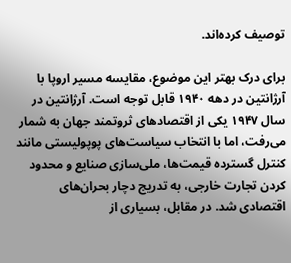توصیف کرده‌اند.

برای درک بهتر این موضوع، مقایسه مسیر اروپا با آرژانتین در دهه ۱۹۴۰ قابل توجه است. آرژانتین در سال ۱۹۴۷ یکی از اقتصادهای ثروتمند جهان به شمار می‌رفت، اما با انتخاب سیاست‌های پوپولیستی مانند کنترل گسترده قیمت‌ها، ملی‌سازی صنایع و محدود کردن تجارت خارجی، به تدریج دچار بحران‌های اقتصادی شد. در مقابل، بسیاری از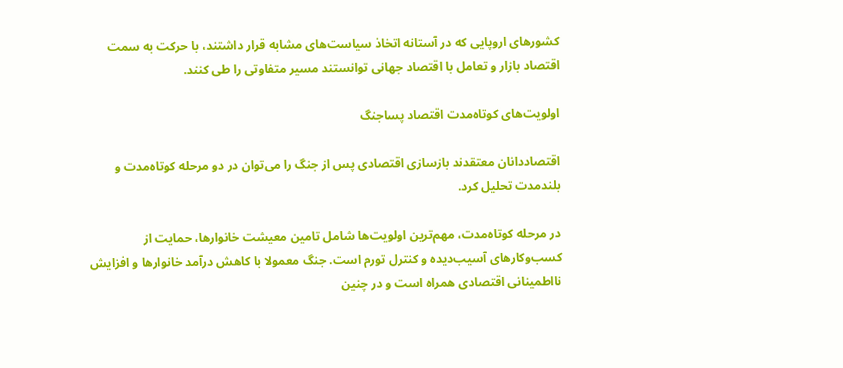کشورهای اروپایی که در آستانه اتخاذ سیاست‌های مشابه قرار داشتند، با حرکت به سمت اقتصاد بازار و تعامل با اقتصاد جهانی توانستند مسیر متفاوتی را طی کنند.

اولویت‌های کوتاه‌مدت اقتصاد پساجنگ

اقتصاددانان معتقدند بازسازی اقتصادی پس از جنگ را می‌توان در دو مرحله کوتاه‌مدت و بلندمدت تحلیل کرد.

در مرحله کوتاه‌مدت، مهم‌ترین اولویت‌ها شامل تامین معیشت خانوارها، حمایت از کسب‌وکارهای آسیب‌دیده و کنترل تورم است. جنگ معمولا با کاهش درآمد خانوارها و افزایش نااطمینانی اقتصادی همراه است و در چنین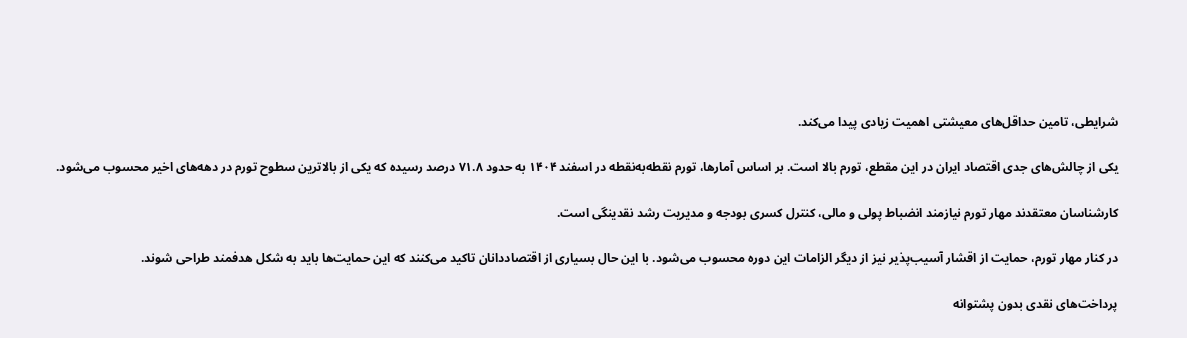شرایطی، تامین حداقل‌های معیشتی اهمیت زیادی پیدا می‌کند.

یکی از چالش‌های جدی اقتصاد ایران در این مقطع، تورم بالا است. بر اساس آمارها، تورم نقطه‌به‌نقطه در اسفند ۱۴۰۴ به حدود ۷۱.۸ درصد رسیده که یکی از بالاترین سطوح تورم در دهه‌های اخیر محسوب می‌شود.

کارشناسان معتقدند مهار تورم نیازمند انضباط پولی و مالی، کنترل کسری بودجه و مدیریت رشد نقدینگی است.

در کنار مهار تورم، حمایت از اقشار آسیب‌پذیر نیز از دیگر الزامات این دوره محسوب می‌شود. با این حال بسیاری از اقتصاددانان تاکید می‌کنند که این حمایت‌ها باید به شکل هدفمند طراحی شوند.

پرداخت‌های نقدی بدون پشتوانه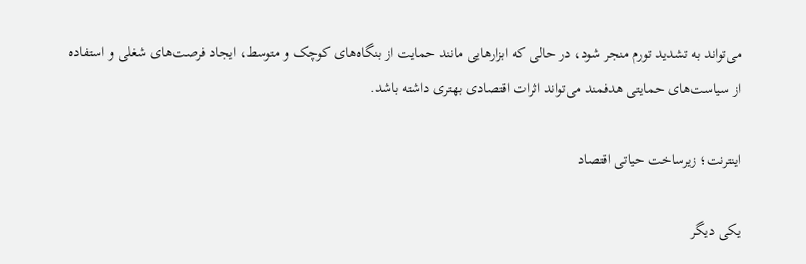می‌تواند به تشدید تورم منجر شود، در حالی که ابزارهایی مانند حمایت از بنگاه‌های کوچک و متوسط، ایجاد فرصت‌های شغلی و استفاده از سیاست‌های حمایتی هدفمند می‌تواند اثرات اقتصادی بهتری داشته باشد.

اینترنت؛ زیرساخت حیاتی اقتصاد

یکی دیگر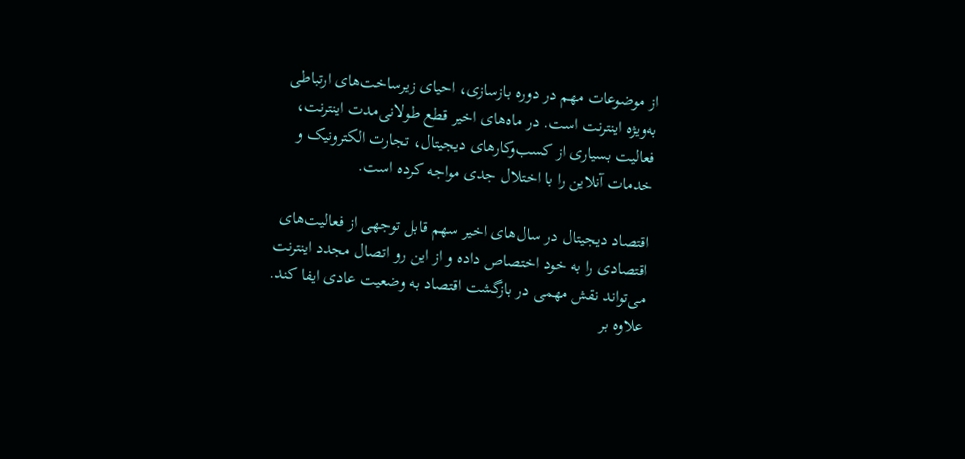از موضوعات مهم در دوره بازسازی، احیای زیرساخت‌های ارتباطی به‌ویژه اینترنت است. در ماه‌های اخیر قطع طولانی‌مدت اینترنت، فعالیت بسیاری از کسب‌وکارهای دیجیتال، تجارت الکترونیک و خدمات آنلاین را با اختلال جدی مواجه کرده است.

اقتصاد دیجیتال در سال‌های اخیر سهم قابل توجهی از فعالیت‌های اقتصادی را به خود اختصاص داده و از این رو اتصال مجدد اینترنت می‌تواند نقش مهمی در بازگشت اقتصاد به وضعیت عادی ایفا کند. علاوه بر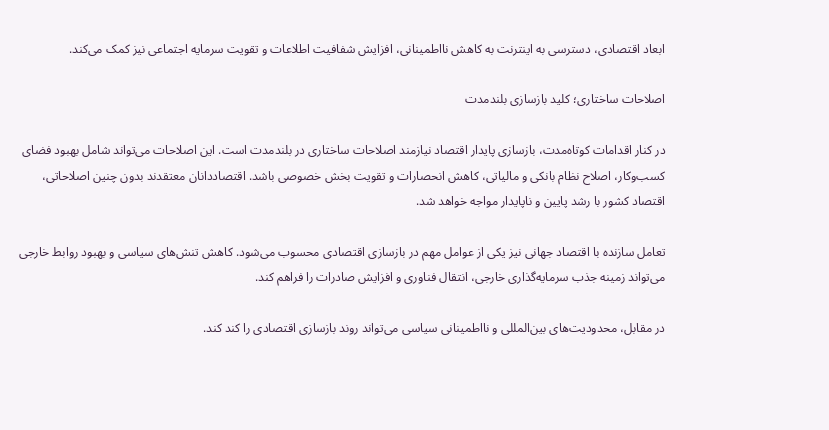ابعاد اقتصادی، دسترسی به اینترنت به کاهش نااطمینانی، افزایش شفافیت اطلاعات و تقویت سرمایه اجتماعی نیز کمک می‌کند.

اصلاحات ساختاری؛ کلید بازسازی بلندمدت

در کنار اقدامات کوتاه‌مدت، بازسازی پایدار اقتصاد نیازمند اصلاحات ساختاری در بلندمدت است. این اصلاحات می‌تواند شامل بهبود فضای کسب‌وکار، اصلاح نظام بانکی و مالیاتی، کاهش انحصارات و تقویت بخش خصوصی باشد. اقتصاددانان معتقدند بدون چنین اصلاحاتی، اقتصاد کشور با رشد پایین و ناپایدار مواجه خواهد شد.

تعامل سازنده با اقتصاد جهانی نیز یکی از عوامل مهم در بازسازی اقتصادی محسوب می‌شود. کاهش تنش‌های سیاسی و بهبود روابط خارجی می‌تواند زمینه جذب سرمایه‌گذاری خارجی، انتقال فناوری و افزایش صادرات را فراهم کند.

در مقابل، محدودیت‌های بین‌المللی و نااطمینانی سیاسی می‌تواند روند بازسازی اقتصادی را کند کند.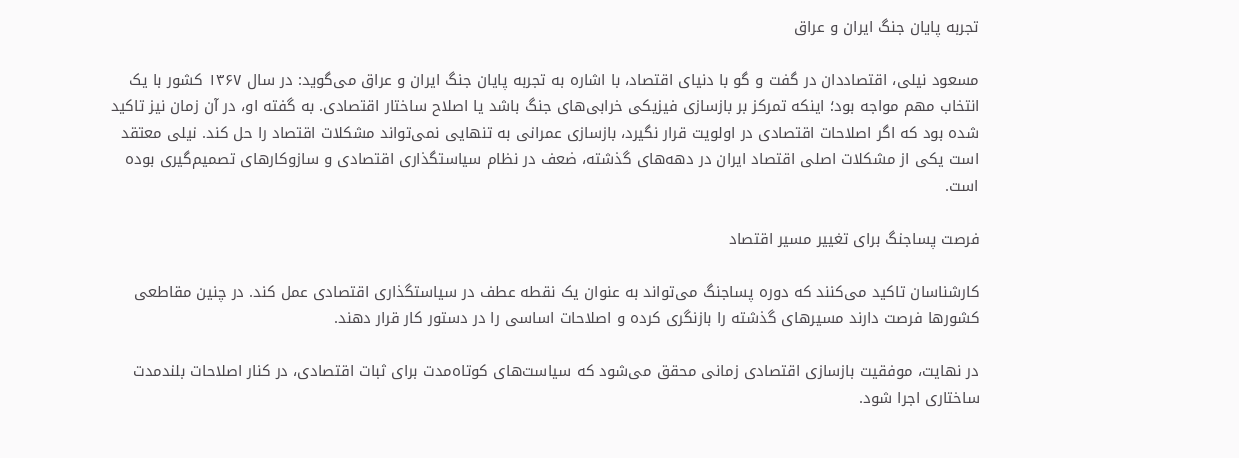تجربه پایان جنگ ایران و عراق

مسعود نیلی، اقتصاددان در گفت و گو با دنیای اقتصاد، با اشاره به تجربه پایان جنگ ایران و عراق می‌گوید: در سال ۱۳۶۷ کشور با یک انتخاب مهم مواجه بود؛ اینکه تمرکز بر بازسازی فیزیکی خرابی‌های جنگ باشد یا اصلاح ساختار اقتصادی. به گفته او، در آن زمان نیز تاکید شده بود که اگر اصلاحات اقتصادی در اولویت قرار نگیرد، بازسازی عمرانی به تنهایی نمی‌تواند مشکلات اقتصاد را حل کند. نیلی معتقد است یکی از مشکلات اصلی اقتصاد ایران در دهه‌های گذشته، ضعف در نظام سیاستگذاری اقتصادی و سازوکارهای تصمیم‌گیری بوده است.

فرصت پساجنگ برای تغییر مسیر اقتصاد

کارشناسان تاکید می‌کنند که دوره پساجنگ می‌تواند به عنوان یک نقطه عطف در سیاستگذاری اقتصادی عمل کند. در چنین مقاطعی کشورها فرصت دارند مسیرهای گذشته را بازنگری کرده و اصلاحات اساسی را در دستور کار قرار دهند.

در نهایت، موفقیت بازسازی اقتصادی زمانی محقق می‌شود که سیاست‌های کوتاه‌مدت برای ثبات اقتصادی، در کنار اصلاحات بلندمدت ساختاری اجرا شود.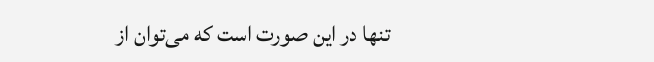تنها در این صورت است که می‌توان از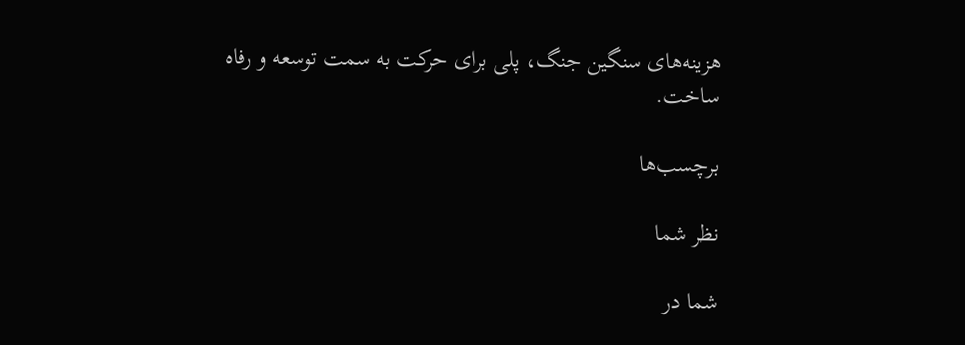هزینه‌های سنگین جنگ، پلی برای حرکت به سمت توسعه و رفاه ساخت.

برچسب‌ها

نظر شما

شما در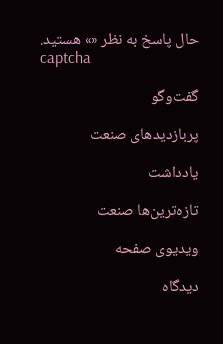حال پاسخ به نظر «» هستید.
captcha

گفت‌وگو

پربازدیدهای صنعت

یادداشت

تازه‌ترین‌ها صنعت

ویدیوی صفحه

دیدگاه